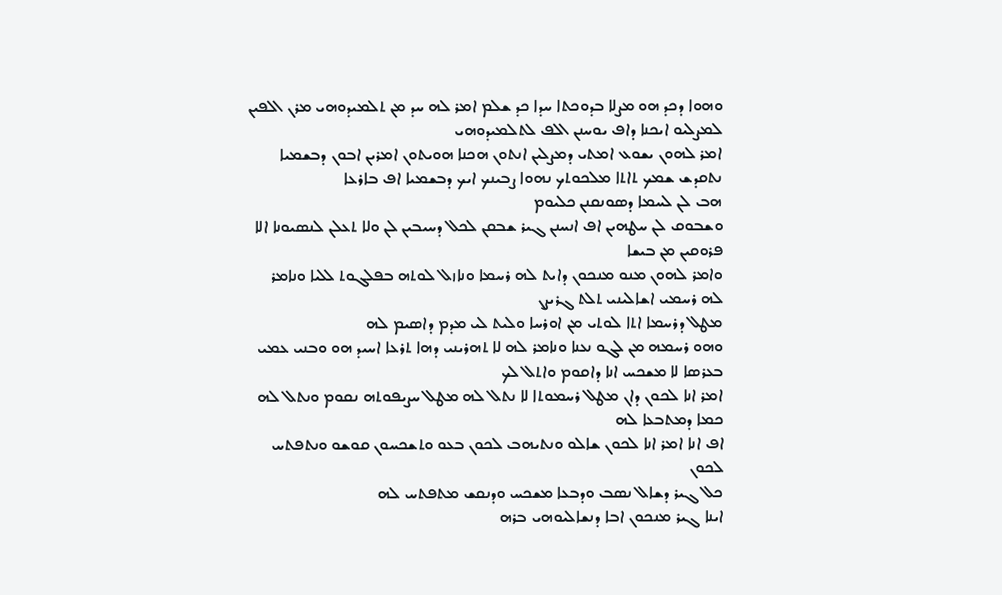ܘܗܘܐ ܕܟܕ ܗܘ ܡܨܠܐ ܒܕܘܟܬܐ ܚܕܐ ܟܕ ܫܠܡ ܐܡܪ ܠܗ ܚܕ ܡܢ ܬܠܡܝܕܘܗܝ ܡܪܢ ܐܠܦܝܢ ܠܡܨܠܝܘ ܐܝܟܢܐ ܕܐܦ ܝܘܚܢܢ ܐܠܦ ܠܬܠܡܝܕܘܗܝ
ܐܡܪ ܠܗܘܢ ܝܫܘܥ ܐܡܬܝ ܕܡܨܠܝܢ ܐܢܬܘܢ ܗܟܢܐ ܗܘܝܬܘܢ ܐܡܪܝܢ ܐܒܘܢ ܕܒܫܡܝܐ ܢܬܩܕܫ ܫܡܟ ܬܐܬܐ ܡܠܟܘܬܟ ܢܗܘܐ ܨܒܝܢܟ ܐܝܟ ܕܒܫܡܝܐ ܐܦ ܒܐܪܥܐ
ܗܒ ܠܢ ܠܚܡܐ ܕܤܘܢܩܢܢ ܟܠܝܘܡ
ܘܫܒܘܩ ܠܢ ܚܛܗܝܢ ܐܦ ܐܢܚܢܢ ܓܝܪ ܫܒܩܢ ܠܟܠ ܕܚܝܒܝܢ ܠܢ ܘܠܐ ܬܥܠܢ ܠܢܤܝܘܢܐ ܐܠܐ ܦܪܘܩܝܢ ܡܢ ܒܝܫܐ
ܘܐܡܪ ܠܗܘܢ ܡܢܘ ܡܢܟܘܢ ܕܐܝܬ ܠܗ ܪܚܡܐ ܘܢܐܙܠ ܠܘܬܗ ܒܦܠܓܘܬ ܠܠܝܐ ܘܢܐܡܪ ܠܗ ܪܚܡܝ ܐܫܐܠܝܢܝ ܬܠܬ ܓܪܝܨܢ
ܡܛܠ ܕܪܚܡܐ ܐܬܐ ܠܘܬܝ ܡܢ ܐܘܪܚܐ ܘܠܝܬ ܠܝ ܡܕܡ ܕܐܤܝܡ ܠܗ
ܘܗܘ ܪܚܡܗ ܡܢ ܠܓܘ ܢܥܢܐ ܘܢܐܡܪ ܠܗ ܠܐ ܬܗܪܝܢܝ ܕܗܐ ܬܪܥܐ ܐܚܝܕ ܗܘ ܘܒܢܝ ܥܡܝ ܒܥܪܤܐ ܠܐ ܡܫܟܚ ܐܢܐ ܕܐܩܘܡ ܘܐܬܠ ܠܟ
ܐܡܪ ܐܢܐ ܠܟܘܢ ܕܐܢ ܡܛܠ ܪܚܡܘܬܐ ܠܐ ܢܬܠ ܠܗ ܡܛܠ ܚܨܝܦܘܬܗ ܢܩܘܡ ܘܢܬܠ ܠܗ ܟܡܐ ܕܡܬܒܥܐ ܠܗ
ܐܦ ܐܢܐ ܐܡܪ ܐܢܐ ܠܟܘܢ ܫܐܠܘ ܘܢܬܝܗܒ ܠܟܘܢ ܒܥܘ ܘܬܫܟܚܘܢ ܩܘܫܘ ܘܢܬܦܬܚ ܠܟܘܢ
ܟܠ ܓܝܪ ܕܫܐܠ ܢܤܒ ܘܕܒܥܐ ܡܫܟܚ ܘܕܢܩܫ ܡܬܦܬܚ ܠܗ
ܐܝܢܐ ܓܝܪ ܡܢܟܘܢ ܐܒܐ ܕܢܫܐܠܝܘܗܝ ܒܪܗ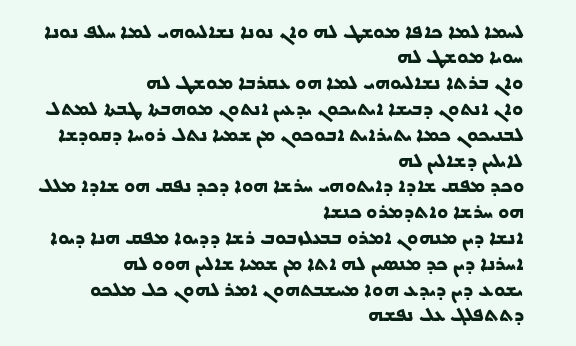ܠܚܡܐ ܠܡܐ ܟܐܦܐ ܡܘܫܛ ܠܗ ܘܐܢ ܢܘܢܐ ܢܫܐܠܝܘܗܝ ܠܡܐ ܚܠܦ ܢܘܢܐ ܚܘܝܐ ܡܘܫܛ ܠܗ
ܘܐܢ ܒܪܬܐ ܢܫܐܠܝܘܗܝ ܠܡܐ ܗܘ ܥܩܪܒܐ ܡܘܫܛ ܠܗ
ܘܐܢ ܐܢܬܘܢ ܕܒܝܫܐ ܐܝܬܝܟܘܢ ܝܕܥܝܢ ܐܢܬܘܢ ܡܘܗܒܬܐ ܛܒܬܐ ܠܡܬܠ ܠܒܢܝܟܘܢ ܟܡܐ ܝܬܝܪܐܝܬ ܐܒܘܟܘܢ ܡܢ ܫܡܝܐ ܢܬܠ ܪܘܚܐ ܕܩܘܕܫܐ ܠܐܝܠܝܢ ܕܫܐܠܝܢ ܠܗ
ܘܟܕ ܡܦܩ ܫܐܕܐ ܕܐܝܬܘܗܝ ܚܪܫܐ ܗܘܐ ܕܟܕ ܢܦܩ ܗܘ ܫܐܕܐ ܡܠܠ ܗܘ ܚܪܫܐ ܘܐܬܕܡܪܘ ܟܢܫܐ
ܐܢܫܐ ܕܝܢ ܡܢܗܘܢ ܐܡܪܘ ܒܒܥܠܙܒܘܒ ܪܫܐ ܕܕܝܘܐ ܡܦܩ ܗܢܐ ܕܝܘܐ
ܐܚܪܢܐ ܕܝܢ ܟܕ ܡܢܤܝܢ ܠܗ ܐܬܐ ܡܢ ܫܡܝܐ ܫܐܠܝܢ ܗܘܘ ܠܗ
ܝܫܘܥ ܕܝܢ ܕܝܕܥ ܗܘܐ ܡܚܫܒܬܗܘܢ ܐܡܪ ܠܗܘܢ ܟܠ ܡܠܟܘ ܕܬܬܦܠܓ ܥܠ ܢܦܫܗ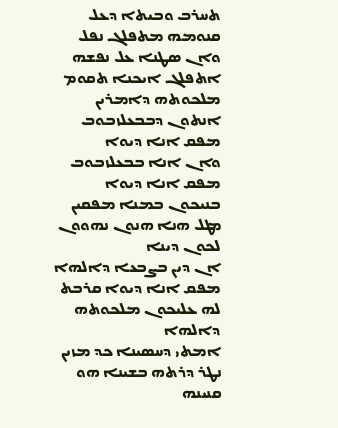ܬܚܪܒ ܘܒܝܬܐ ܕܥܠ ܩܢܘܡܗ ܡܬܦܠܓ ܢܦܠ
ܘܐܢ ܤܛܢܐ ܥܠ ܢܦܫܗ ܐܬܦܠܓ ܐܝܟܢܐ ܬܩܘܡ ܡܠܟܘܬܗ ܕܐܡܪܝܢ ܐܢܬܘܢ ܕܒܒܥܠܙܒܘܒ ܡܦܩ ܐܢܐ ܕܝܘܐ
ܘܐܢ ܐܢܐ ܒܒܥܠܙܒܘܒ ܡܦܩ ܐܢܐ ܕܝܘܐ ܒܢܝܟܘܢ ܒܡܢܐ ܡܦܩܝܢ ܡܛܠ ܗܢܐ ܗܢܘܢ ܢܗܘܘܢ ܠܟܘܢ ܕܝܢܐ
ܐܢ ܕܝܢ ܒܨܒܥܐ ܕܐܠܗܐ ܡܦܩ ܐܢܐ ܕܝܘܐ ܩܪܒܬ ܠܗ ܥܠܝܟܘܢ ܡܠܟܘܬܗ ܕܐܠܗܐ
ܐܡܬܝ ܕܚܤܝܢܐ ܟܕ ܡܙܝܢ ܢܛܪ ܕܪܬܗ ܒܫܝܢܐ ܗܘ ܩܢܝܢܗ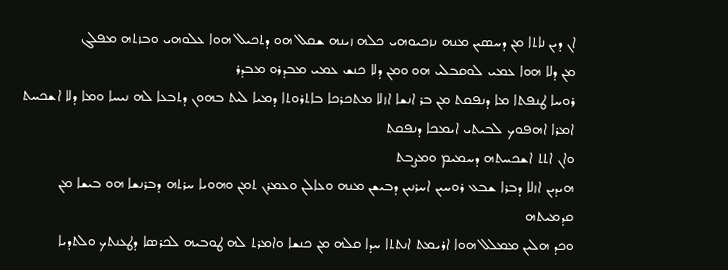ܐܢ ܕܝܢ ܢܐܬܐ ܡܢ ܕܚܤܝܢ ܡܢܗ ܢܙܟܝܘܗܝ ܟܠܗ ܙܝܢܗ ܫܩܠ ܗܘ ܕܬܟܝܠ ܗܘܐ ܥܠܘܗܝ ܘܒܙܬܗ ܡܦܠܓ
ܡܢ ܕܠܐ ܗܘܐ ܥܡܝ ܠܘܩܒܠܝ ܗܘ ܘܡܢ ܕܠܐ ܟܢܫ ܥܡܝ ܡܒܕܪܘ ܡܒܕܪ
ܪܘܚܐ ܛܢܦܬܐ ܡܐ ܕܢܦܩܬ ܡܢ ܒܪ ܐܢܫܐ ܐܙܠܐ ܡܬܟܪܟܐ ܒܐܬܪܘܬܐ ܕܡܝܐ ܠܝܬ ܒܗܘܢ ܕܬܒܥܐ ܠܗ ܢܝܚܐ ܘܡܐ ܕܠܐ ܐܫܟܚܬ ܐܡܪܐ ܐܗܦܘܟ ܠܒܝܬܝ ܐܝܡܟܐ ܕܢܦܩܬ
ܘܐܢ ܐܬܬ ܐܫܟܚܬܗ ܕܚܡܝܡ ܘܡܨܒܬ
ܗܝܕܝܢ ܐܙܠܐ ܕܒܪܐ ܫܒܥ ܪܘܚܝܢ ܐܚܪܢܝܢ ܕܒܝܫܢ ܡܢܗ ܘܥܐܠܢ ܘܥܡܪܢ ܬܡܢ ܘܗܘܝܐ ܚܪܬܗ ܕܒܪܢܫܐ ܗܘ ܒܝܫܐ ܡܢ ܩܕܡܝܬܗ
ܘܟܕ ܗܠܝܢ ܡܡܠܠ ܗܘܐ ܐܪܝܡܬ ܐܢܬܬܐ ܚܕܐ ܩܠܗ ܡܢ ܟܢܫܐ ܘܐܡܪܬ ܠܗ ܛܘܒܝܗ ܠܟܪܤܐ ܕܛܥܢܬܟ ܘܠܬܕܝܐ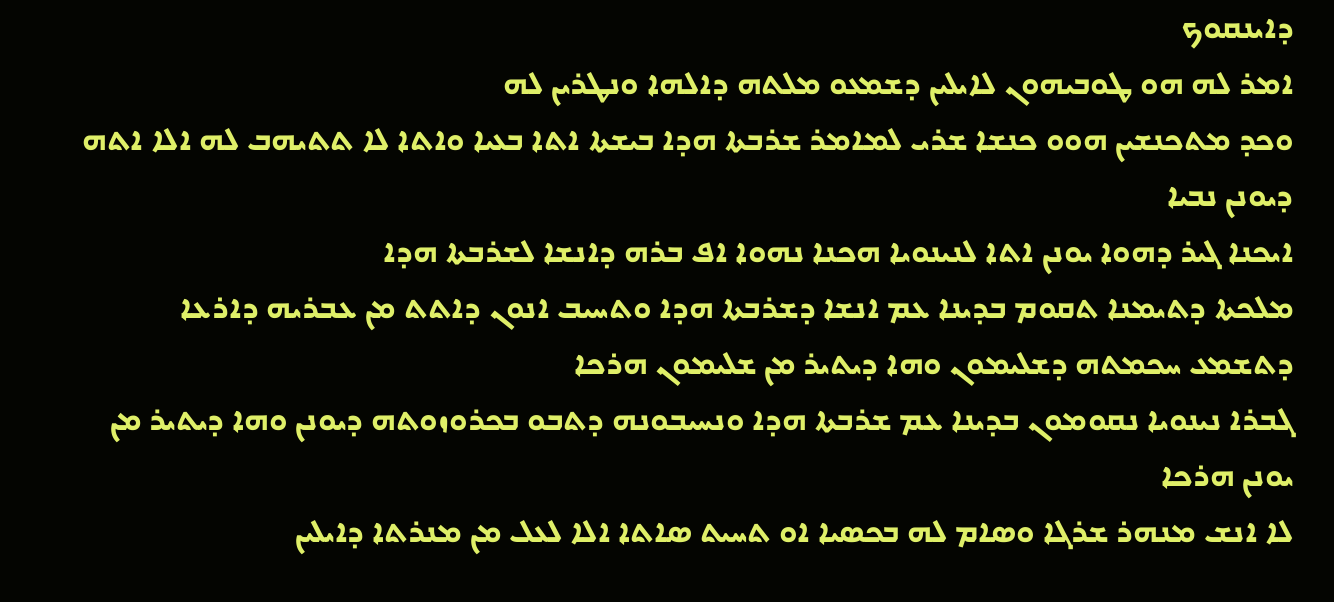ܕܐܝܢܩܘܟ
ܐܡܪ ܠܗ ܗܘ ܛܘܒܝܗܘܢ ܠܐܝܠܝܢ ܕܫܡܥܘ ܡܠܬܗ ܕܐܠܗܐ ܘܢܛܪܝܢ ܠܗ
ܘܟܕ ܡܬܟܢܫܝܢ ܗܘܘ ܟܢܫܐ ܫܪܝ ܠܡܐܡܪ ܫܪܒܬܐ ܗܕܐ ܒܝܫܬܐ ܐܬܐ ܒܥܝܐ ܘܐܬܐ ܠܐ ܬܬܝܗܒ ܠܗ ܐܠܐ ܐܬܗ ܕܝܘܢܢ ܢܒܝܐ
ܐܝܟܢܐ ܓܝܪ ܕܗܘܐ ܝܘܢܢ ܐܬܐ ܠܢܝܢܘܝܐ ܗܟܢܐ ܢܗܘܐ ܐܦ ܒܪܗ ܕܐܢܫܐ ܠܫܪܒܬܐ ܗܕܐ
ܡܠܟܬܐ ܕܬܝܡܢܐ ܬܩܘܡ ܒܕܝܢܐ ܥܡ ܐܢܫܐ ܕܫܪܒܬܐ ܗܕܐ ܘܬܚܝܒ ܐܢܘܢ ܕܐܬܬ ܡܢ ܥܒܪܝܗ ܕܐܪܥܐ ܕܬܫܡܥ ܚܟܡܬܗ ܕܫܠܝܡܘܢ ܘܗܐ ܕܝܬܝܪ ܡܢ ܫܠܝܡܘܢ ܗܪܟܐ
ܓܒܪܐ ܢܝܢܘܝܐ ܢܩܘܡܘܢ ܒܕܝܢܐ ܥܡ ܫܪܒܬܐ ܗܕܐ ܘܢܚܝܒܘܢܗ ܕܬܒܘ ܒܟܪܘܙܘܬܗ ܕܝܘܢܢ ܘܗܐ ܕܝܬܝܪ ܡܢ ܝܘܢܢ ܗܪܟܐ
ܠܐ ܐܢܫ ܡܢܗܪ ܫܪܓܐ ܘܤܐܡ ܠܗ ܒܟܤܝܐ ܐܘ ܬܚܝܬ ܤܐܬܐ ܐܠܐ ܠܥܠ ܡܢ ܡܢܪܬܐ ܕܐܝܠܝܢ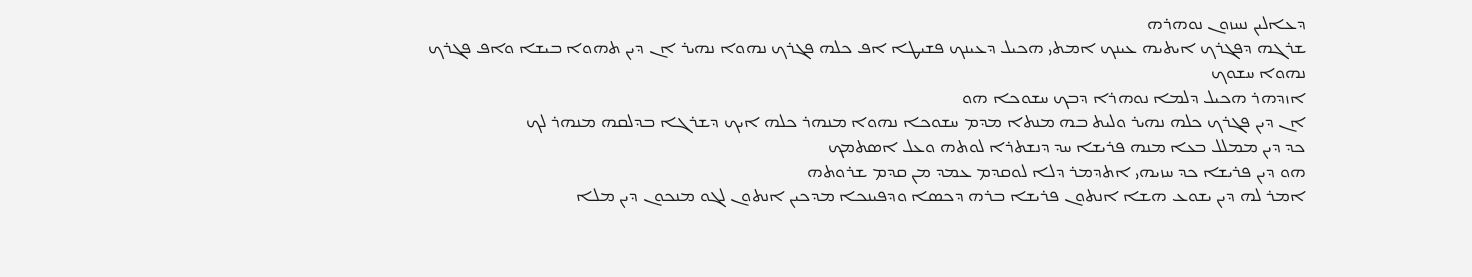ܕܥܐܠܝܢ ܢܚܙܘܢ ܢܘܗܪܗ
ܫܪܓܗ ܕܦܓܪܟ ܐܝܬܝܗ ܥܝܢܟ ܐܡܬܝ ܗܟܝܠ ܕܥܝܢܟ ܦܫܝܛܐ ܐܦ ܟܠܗ ܦܓܪܟ ܢܗܘܐ ܢܗܝܪ ܐܢ ܕܝܢ ܬܗܘܐ ܒܝܫܐ ܘܐܦ ܦܓܪܟ ܢܗܘܐ ܚܫܘܟ
ܐܙܕܗܪ ܗܟܝܠ ܕܠܡܐ ܢܘܗܪܐ ܕܒܟ ܚܫܘܟܐ ܗܘ
ܐܢ ܕܝܢ ܦܓܪܟ ܟܠܗ ܢܗܝܪ ܘܠܝܬ ܒܗ ܡܢܬܐ ܡܕܡ ܚܫܘܟܐ ܢܗܘܐ ܡܢܗܪ ܟܠܗ ܐܝܟ ܕܫܪܓܐ ܒܕܠܩܗ ܡܢܗܪ ܠܟ
ܟܕ ܕܝܢ ܡܡܠܠ ܒܥܐ ܡܢܗ ܦܪܝܫܐ ܚܕ ܕܢܫܬܪܐ ܠܘܬܗ ܘܥܠ ܐܤܬܡܟ
ܗܘ ܕܝܢ ܦܪܝܫܐ ܟܕ ܚܙܝܗܝ ܐܬܕܡܪ ܕܠܐ ܠܘܩܕܡ ܥܡܕ ܡܢ ܩܕܡ ܫܪܘܬܗ
ܐܡܪ ܠܗ ܕܝܢ ܝܫܘܥ ܗܫܐ ܐܢܬܘܢ ܦܪܝܫܐ ܒܪܗ ܕܟܤܐ ܘܕܦܝܢܟܐ ܡܕܟܝܢ ܐܢܬܘܢ ܠܓܘ ܡܢܟܘܢ ܕܝܢ ܡܠܐ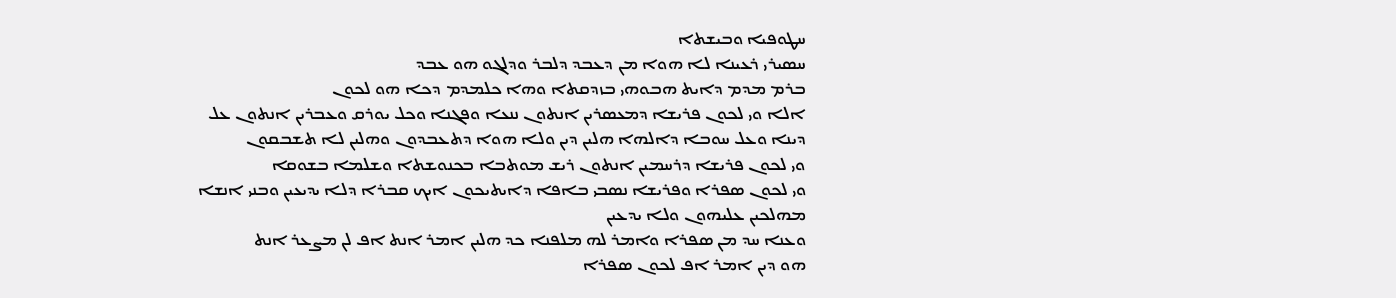ܚܛܘܦܝܐ ܘܒܝܫܬܐ
ܚܤܝܪܝ ܪܥܝܢܐ ܠܐ ܗܘܐ ܡܢ ܕܥܒܕ ܕܠܒܪ ܘܕܠܓܘ ܗܘ ܥܒܕ
ܒܪܡ ܡܕܡ ܕܐܝܬ ܗܒܘܗܝ ܒܙܕܩܬܐ ܘܗܐ ܟܠܡܕܡ ܕܟܐ ܗܘ ܠܟܘܢ
ܐܠܐ ܘܝ ܠܟܘܢ ܦܪܝܫܐ ܕܡܥܤܪܝܢ ܐܢܬܘܢ ܢܢܥܐ ܘܦܓܢܐ ܘܟܠ ܝܘܪܩ ܘܥܒܪܝܢ ܐܢܬܘܢ ܥܠ ܕܝܢܐ ܘܥܠ ܚܘܒܐ ܕܐܠܗܐ ܗܠܝܢ ܕܝܢ ܘܠܐ ܗܘܐ ܕܬܥܒܕܘܢ ܘܗܠܝܢ ܠܐ ܬܫܒܩܘܢ
ܘܝ ܠܟܘܢ ܦܪܝܫܐ ܕܪܚܡܝܢ ܐܢܬܘܢ ܪܝܫ ܡܘܬܒܐ ܒܟܢܘܫܬܐ ܘܫܠܡܐ ܒܫܘܩܐ
ܘܝ ܠܟܘܢ ܤܦܪܐ ܘܦܪܝܫܐ ܢܤܒܝ ܒܐܦܐ ܕܐܝܬܝܟܘܢ ܐܝܟ ܩܒܪܐ ܕܠܐ ܝܕܝܥܝܢ ܘܒܢܝ ܐܢܫܐ ܡܗܠܟܝܢ ܥܠܝܗܘܢ ܘܠܐ ܝܕܥܝܢ
ܘܥܢܐ ܚܕ ܡܢ ܤܦܪܐ ܘܐܡܪ ܠܗ ܡܠܦܢܐ ܟܕ ܗܠܝܢ ܐܡܪ ܐܢܬ ܐܦ ܠܢ ܡܨܥܪ ܐܢܬ
ܗܘ ܕܝܢ ܐܡܪ ܐܦ ܠܟܘܢ ܤܦܪܐ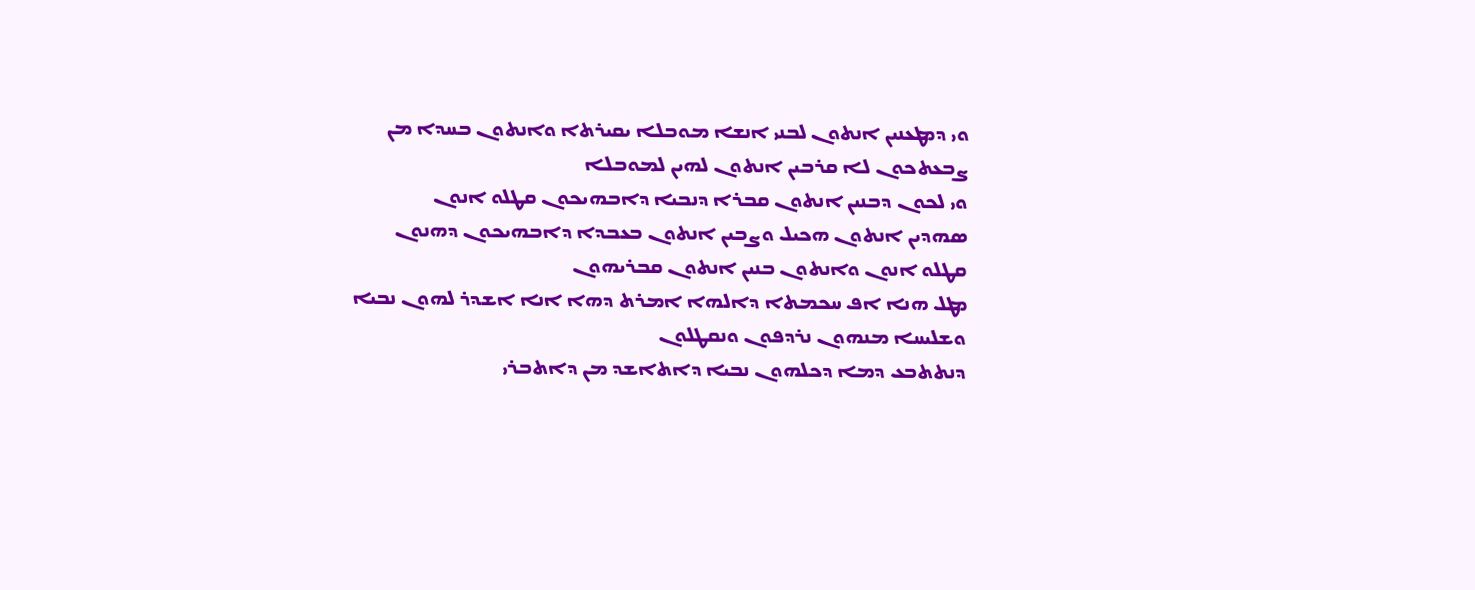ܘܝ ܕܡܛܥܢܝܢ ܐܢܬܘܢ ܠܒܢܝ ܐܢܫܐ ܡܘܒܠܐ ܝܩܝܪܬܐ ܘܐܢܬܘܢ ܒܚܕܐ ܡܢ ܨܒܥܬܟܘܢ ܠܐ ܩܪܒܝܢ ܐܢܬܘܢ ܠܗܝܢ ܠܡܘܒܠܐ
ܘܝ ܠܟܘܢ ܕܒܢܝܢ ܐܢܬܘܢ ܩܒܪܐ ܕܢܒܝܐ ܕܐܒܗܝܟܘܢ ܩܛܠܘ ܐܢܘܢ
ܤܗܕܝܢ ܐܢܬܘܢ ܗܟܝܠ ܘܨܒܝܢ ܐܢܬܘܢ ܒܥܒܕܐ ܕܐܒܗܝܟܘܢ ܕܗܢܘܢ ܩܛܠܘ ܐܢܘܢ ܘܐܢܬܘܢ ܒܢܝܢ ܐܢܬܘܢ ܩܒܪܝܗܘܢ
ܡܛܠ ܗܢܐ ܐܦ ܚܟܡܬܐ ܕܐܠܗܐ ܐܡܪܬ ܕܗܐ ܐܢܐ ܐܫܕܪ ܠܗܘܢ ܢܒܝܐ ܘܫܠܝܚܐ ܡܢܗܘܢ ܢܪܕܦܘܢ ܘܢܩܛܠܘܢ
ܕܢܬܬܒܥ ܕܡܐ ܕܟܠܗܘܢ ܢܒܝܐ ܕܐܬܐܫܕ ܡܢ ܕܐܬܒܪܝ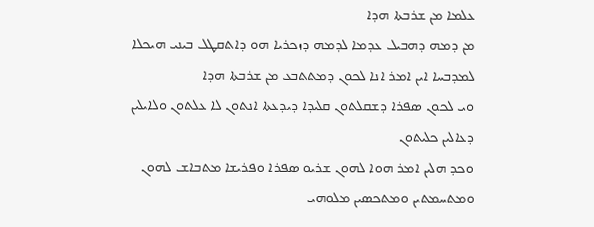ܥܠܡܐ ܡܢ ܫܪܒܬܐ ܗܕܐ
ܡܢ ܕܡܗ ܕܗܒܝܠ ܥܕܡܐ ܠܕܡܗ ܕܙܟܪܝܐ ܗܘ ܕܐܬܩܛܠ ܒܝܢܝ ܗܝܟܠܐ ܠܡܕܒܚܐ ܐܝܢ ܐܡܪ ܐܢܐ ܠܟܘܢ ܕܡܬܬܒܥ ܡܢ ܫܪܒܬܐ ܗܕܐ
ܘܝ ܠܟܘܢ ܤܦܪܐ ܕܫܩܠܬܘܢ ܩܠܝܕܐ ܕܝܕܥܬܐ ܐܢܬܘܢ ܠܐ ܥܠܬܘܢ ܘܠܐܝܠܝܢ ܕܥܐܠܝܢ ܟܠܝܬܘܢ
ܘܟܕ ܗܠܝܢ ܐܡܪ ܗܘܐ ܠܗܘܢ ܫܪܝܘ ܤܦܪܐ ܘܦܪܝܫܐ ܡܬܒܐܫ ܠܗܘܢ ܘܡܬܚܡܬܝܢ ܘܡܬܟܤܝܢ ܡܠܘܗܝ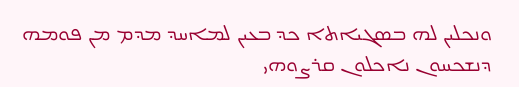ܘܢܟܠܝܢ ܠܗ ܒܤܓܝܐܬܐ ܟܕ ܒܥܝܢ ܠܡܐܚܕ ܡܕܡ ܡܢ ܦܘܡܗ ܕܢܫܟܚܘܢ ܢܐܟܠܘܢ ܩܪܨܘܗܝ